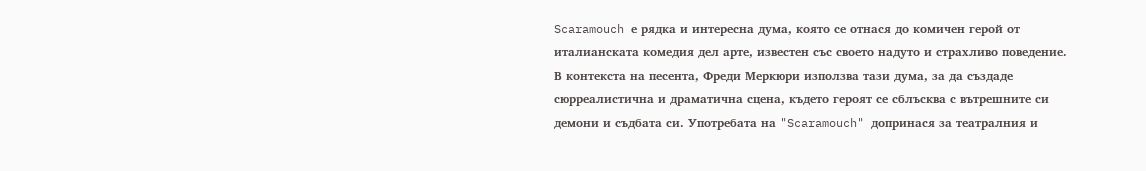Scaramouch е рядка и интересна дума, която се отнася до комичен герой от италианската комедия дел арте, известен със своето надуто и страхливо поведение.
В контекста на песента, Фреди Меркюри използва тази дума, за да създаде сюрреалистична и драматична сцена, където героят се сблъсква с вътрешните си демони и съдбата си. Употребата на "Scaramouch" допринася за театралния и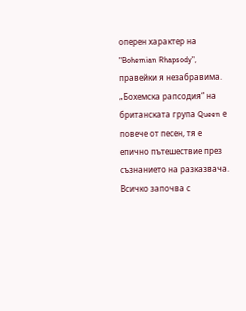оперен характер на "Bohemian Rhapsody", правейки я незабравима.
„Бохемска рапсодия“ на британската група Queen е повече от песен, тя е епично пътешествие през съзнанието на разказвача. Всичко започва с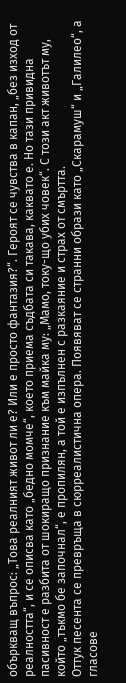объркващ въпрос: „Това реалният живот ли е? Или е просто фантазия?“. Героят се чувства в капан, „без изход от реалността“, и се описва като „бедно момче“, което приема съдбата си такава, каквато е. Но тази привидна пасивност е разбита от шокиращо признание към майка му: „Мамо, току-що убих човек“. С този акт животът му, който „тъкмо бе започнал“, е пропилян, а той е изпълнен с разкаяние и страх от смъртта.
Оттук песента се превръща в сюрреалистична опера. Появяват се странни образи като „Скарамуш“ и „Галилео“, а гласове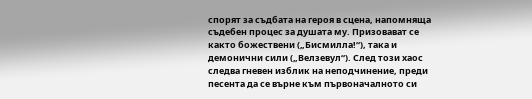спорят за съдбата на героя в сцена, напомняща съдебен процес за душата му. Призовават се както божествени („Бисмилла!“), така и демонични сили („Велзевул“). След този хаос следва гневен изблик на неподчинение, преди песента да се върне към първоначалното си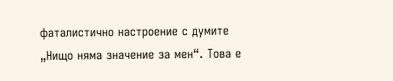фаталистично настроение с думите „Нищо няма значение за мен“. Това е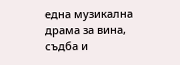една музикална драма за вина, съдба и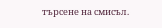търсене на смисъл.